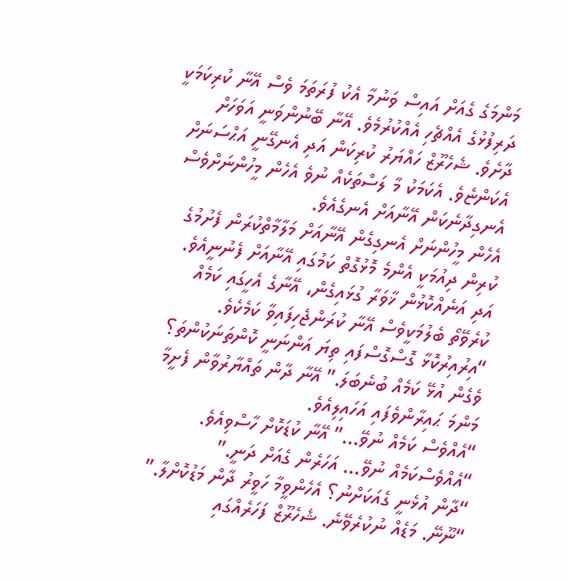މަންމަގެ ގެއަށް އައިސް ވަނުމާ އެކު ފުރަތަމަ ވެސް އޭނާ ކުރިކަމަކީ ދަރިފުޅުގެ އެއްޗެހި އެއްކުރުމެވެ. އޭނާ ބޭނުންވަނީ އަވަހަށް ދާށެވެ. ޝެހެރޫޒް ހައްޔަރު ކުރިކަން އަދި އެނގޭނީ އަޙްސަނަށް އެކަންޏެވެ. އެކަމަކު މާ ލަސްތަކެއް ނުވެ އެހެން މީހުންނަށްވެސް އެނގިދާނެކަން އޭނާއަށް އެނގެއެވެ.
އެހެން މީހުންނަށް އެނގިގެން އޭނާއަށް މަލާމާތްކުރަން ފެށުމުގެ ކުރިން ދިއުމަކީ އެންމެ މޮޅުގޮތް ކަމުގައި އޭނާއަށް ފެނުނީއެވެ. އަދި އަނެއްކޮޅުން ޚާވަރާ ގުޅައިގެން، އޭނާގެ އެހީގައި ކަމެއް ކުރެވޭތޯ ބެލުމަކީވެސް އޭނާ ކުރަންޖެހިފައިވާ ކަމެކެވެ.
“އިރުއިރުކޮޅާ ގޮސްގޮސްފައި ތިޔަ އަންނަނީ ކޮންތަނަކުންތަ؟ ވެގެން އުޅޭ ކަމެއް ބުނެބަލަ.” އޭނާ ދާން ތައްޔާރުވާން ފެށީމާ މަންމަ ޙައިރާންވެފައި އަހައިލިއެވެ.
“އެއްވެސް ކަމެއް ނުވޭ…” އޭނާ ކުޑަކޮށް ހާސްވިއެވެ. “އެއްވެސްކަމެއް ނުވޭ… އަހަރެން ގެއަށް ދަނީ.”
“ދާން އުޅެނީ ގެއަކަށްނު؟ އެހެންވީމާ ހަވީރު ދާން މަޑުކޮށްލާ.”
“ނޫނޭ. މަޑެއް ނުކުރެވޭނެ. ޝެހެރޫޒް ފަހަރެއްގައި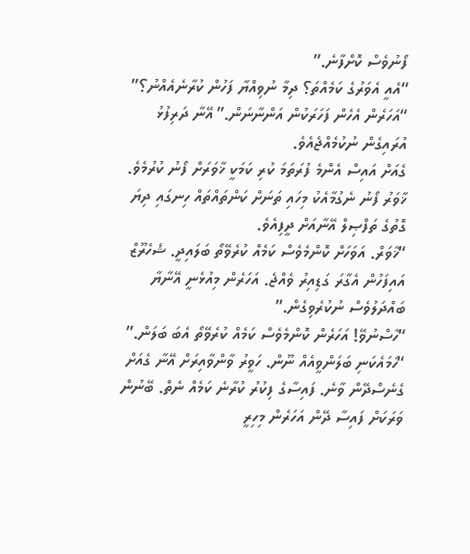ފޯނުވެސް ކޮށްފާނެ.”
“އެއީ އެވަރުގެ ކަމެއްތަ؟ ދިމާ ނުވިއްޔާ ފަހުން ކުރާނެއެއްނު؟”
“އަހަރެން އެހެން ފަހަރަކުން އަންނާނަން.” އޭނާ ދަރިފުޅު އުރައިގެން ނުކުމެއްޖެއެވެ.
ގެއަށް އައިސް އެންމެ ފުރަތަމަ ކުރި ކަމަކީ ޚާވަރަށް ފޯނު ކުރުމެވެ. ޚާވަރު ފޯނު ނެގުމާއެކު މިހައި ތަނަށް ކަންތައްތައް ހިނގައި ދިޔަ ގޮތުގެ ތަފްޞިލް އޭނާއަށް ދީފިއެވެ.
“ޚާވަރް. އަވަހަށް ކޮންމެވެސް ކަމެއް ކުރެވޭތޯ ބަލައިދީ. ޝެހެރޫޒް އައިފަހުން އެގާރަ ގަޑިއިރު ވެއްޖެ. އަހަރެން މިއުޅެނީ އޭނާޔާ ބައްދަލުވެސް ނުކުރެވިގެން.”
“ހާސްނުވޭ! އަހަރެން ކޮންމެވެސް ކަމެއް ކުރެވޭތޯ އެބަ ބަލަން.”
“ހަމައެކަނި ބަލަންވީއެއް ނޫން. ހަވީރު ވާންވާއިރަށް އޭނާ ގެއަށް ގެނެސްދޭން ވާނެ. ފައިސާގެ ފިކުރު ކުރާނެ ކަމެއް ނެތް. ބޭނުން ވަރަކަށް ފައިސާ ދޭން އަހަރެން މިހިރީ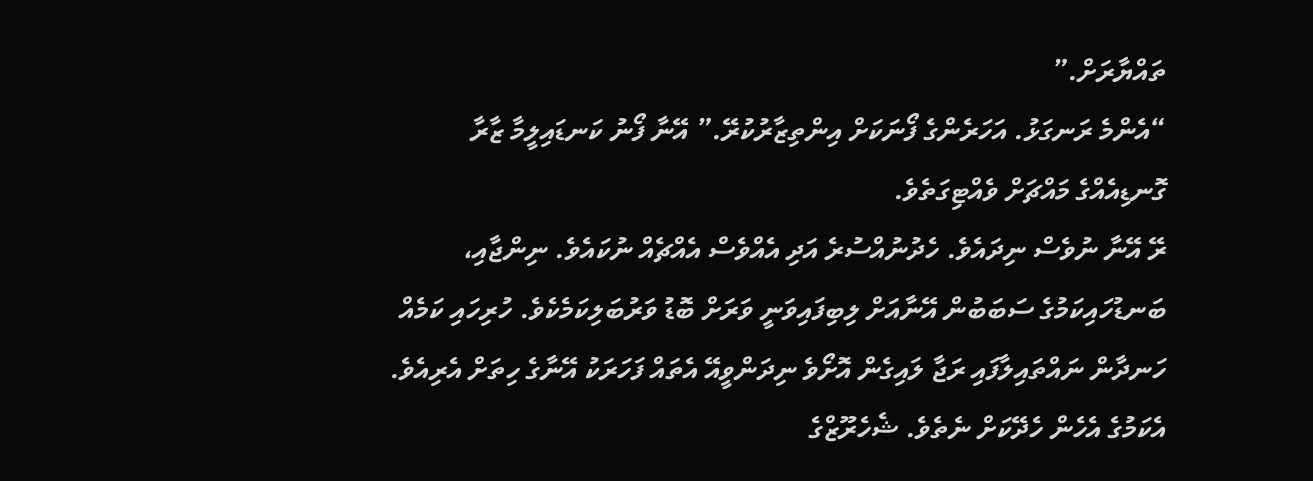ތައްޔާރަށް.”
“އެންމެ ރަނގަޅު. އަހަރެންގެ ފޯނަކަށް އިންތިޒާރުކުރޭ.” އޭނާ ފޯނު ކަނޑައިލީމާ ޒާރާ ގޮނޑިއެއްގެ މައްޗަށް ވެއްޓިގަތެވެ.
ރޭ އޭނާ ނުވެސް ނިދައެވެ. ހެދުނުއްސުރެ އަދި އެއްވެސް އެއްޗެއް ނުކައެވެ. ނިންޖާއި، ބަނޑުހައިކަމުގެ ސަބަބުން އޭނާއަށް ލިބިފައިވަނީ ވަރަށް ބޮޑު ވަރުބަލިކަމެކެވެ. ހުރިހައި ކަމެއް ހަނދާން ނައްތައިލާފައި ރަޖާ ލައިގެން އޮށޯވެ ނިދަންވީއޭ އެތައް ފަހަރަކު އޭނާގެ ހިތަށް އެރިއެވެ. އެކަމުގެ އެހެން ހެދޭކަށް ނެތެވެ. ޝެހެރޫޒްގެ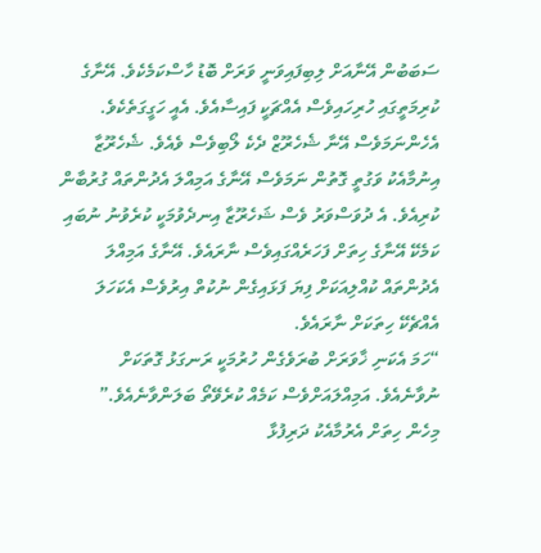ސަބަބުން އޭނާއަށް ލިބިފައިވަނީ ވަރަށް ބޮޑު ހާސްކަމެކެވެ. އޭނާގެ ކުރިމަތީގައި ހުރިހައިވެސް އެއްޗަކީ ފައިސާއެވެ. އެއީ ހަގީގަތެކެވެ. އެހެންނަމަވެސް އޭނާ ޝެހެރޫޒް ދެކެ ލޯބިވެސް ވެއެވެ. ޝެހެރޫޒާ އިނުމާއެކު ވަގުތީ ގޮތުން ނަމަވެސް އޭނާގެ އަމިއްލަ އެދުންތައް ގުރުބާން ކުރިއެވެ. އެ ދުވަސްވަރު ވެސް ޝަހެރޫޒާ އިނދެވުމަކީ ކުރެވުނު ނުބައި ކަމެކޭ އޭނާގެ ހިތަށް ފަހަރެއްގައިވެސް ނާރައެވެ. އޭނާގެ އަމިއްލަ އެދުންތައް ކުއްލިއަކަށް ފިޔަ ފަޅައިގެން ނުކުތް އިރުވެސް އެކަހަލަ އެއްޗެކޭ ހިތަކަށް ނާރައެވެ.
“ހަމަ އެކަނި ޚާވަރަށް ބުރަވެގެން ހުރުމަކީ ރަނގަޅު ގޮތަކަށް ނުވާނެއެވެ. އަމިއްލައަށްވެސް ކަމެއް ކުރެވޭތޯ ބަލަންވާނެއެވެ.”
މިހެން ހިތަށް އެރުމާއެކު ދަރިފުޅާ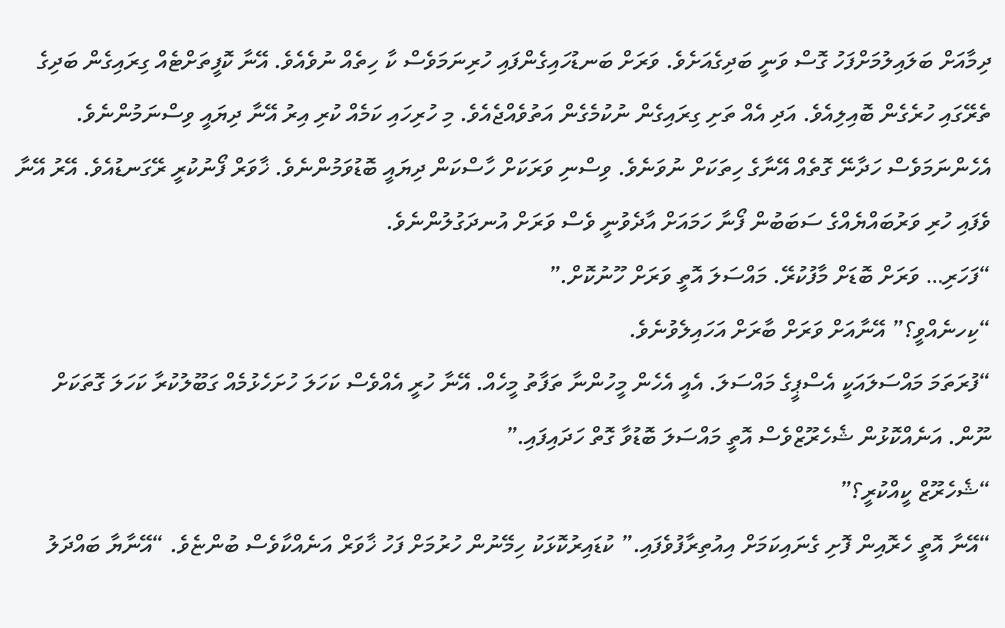ދިމާއަށް ބަލައިލުމަށްފަހު ގޮސް ވަނީ ބަދިގެއަށެވެ. ވަރަށް ބަނޑުހައިގެންފައި ހުރިނަމަވެސް ކާ ހިތެއް ނުވެއެވެ. އޭނާ ކޮފީތަށްޓެއް ގިރައިގެން ބަދިގެ ތެރޭގައި ހުރެގެން ބޮއިލިއެވެ. އަދި އެއް ތަށި ގިރައިގެން ނުކުމެގެން އަތުވެއްޖެއެވެ. މި ހުރިހައި ކަމެއް ކުރި އިރު އޭނާ ދިޔައީ ވިސްނަމުންނެވެ. އެހެންނަމަވެސް ހަދާނޭ ގޮތެއް އޭނާގެ ހިތަކަށް ނުވަނެވެ. ވިސްނި ވަރަކަށް ހާސްކަން ދިޔައީ ބޮޑުވަމުންނެވެ. ޚާވަރް ފޯނުކުރީ ރޭގަނޑުއެވެ. އޭރު އޭނާ ވެފައި ހުރި ވަރުބައްޔެއްގެ ސަބަބުން ފޯނާ ހަމައަށް އާދެވުނީ ވެސް ވަރަށް އުނދަގުލުންނެވެ.
“ފަހަރި… ވަރަށް ބޮޑަށް މާފުކުރޭ. މައްސަލަ އޮތީ ވަރަށް ހޫނުކޮށް.”
“ކިހނެއްވީ؟” އޭނާއަށް ވަރަށް ބާރަށް އަހައިލެވުނެވެ.
“ފުރަތަމަ މައްސަލައަކީ އެސްޕީގެ މައްސަލަ. އެއީ އެހެން މީހުންނާ ތަފާތު މީހެއް. އޭނާ ހުރީ އެއްވެސް ކަހަލަ ހުށަހެޅުމެއް ގަބޫލުކުރާ ކަހަލަ ގޮތަކަށް ނޫން. އަނެއްކޮޅުން ޝެހެރޫޒްވެސް އޮތީ މައްސަލަ ބޮޑުވާ ގޮތް ހަދައިފައި.”
“ޝެހެރޫޒް ކީއްކުރީ؟”
“އޭނާ އޮތީ ހެރޮއިން ފޮށި ގެނައިކަމަށް އިއުތިރާފުވެފައި.” ކުޑައިރުކޮޅަކު ހިމޭނުން ހުރުމަށް ފަހު ޚާވަރް އަނެއްކާވެސް ބުންޏެވެ. “އޭނާޔާ ބައްދަލު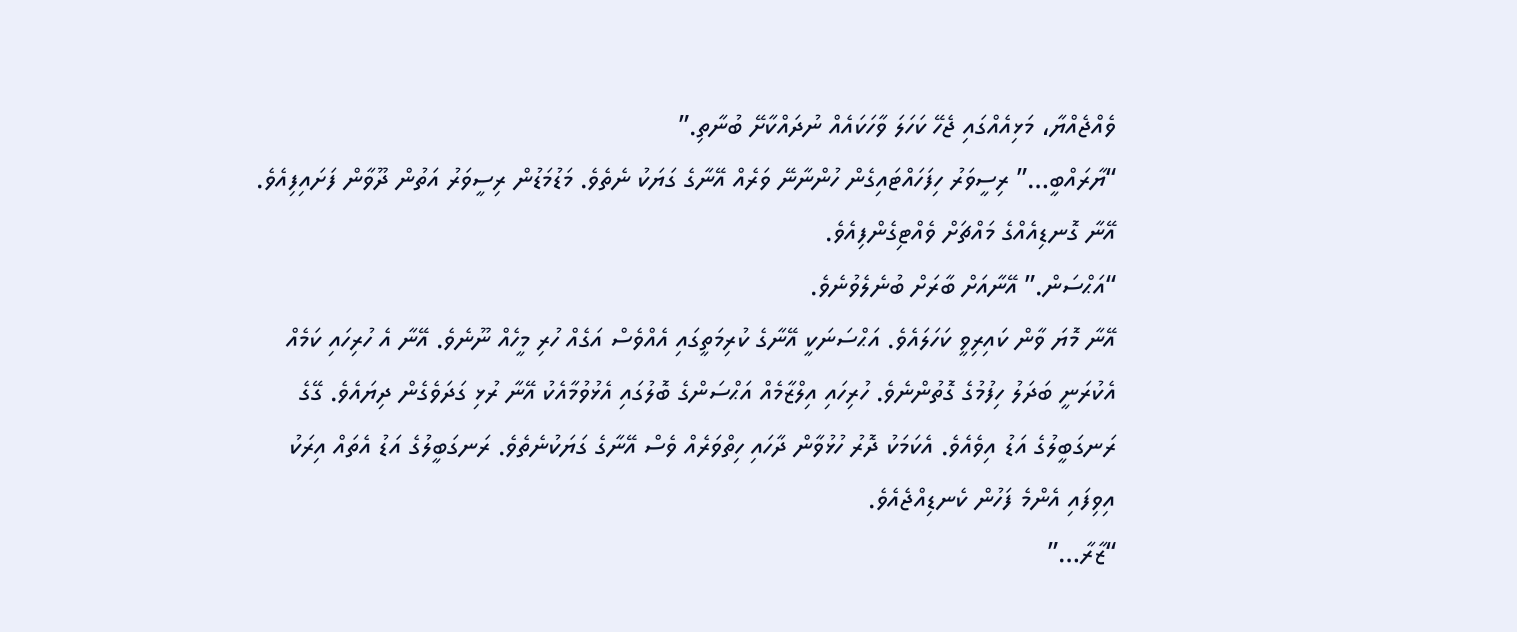ވެއްޖެއްޔާ، މަޅިއެއްގައި ޖެހޭ ކަހަލަ ވާހަކައެއް ނުދައްކާށޭ ބުނާތި.”
“ޔާރައްބީ…” ރިސީވަރު ހިފަހައްޓައިގެން ހުންނާނޭ ވަރެއް އޭނާގެ ގަޔަކު ނެތެވެ. މަޑުމަޑުން ރިސީވަރު އަތުން ދޫވާން ފަށައިފިއެވެ. އޭނާ ގޮނޑިއެއްގެ މައްޗަށް ވެއްޓިގެންފިއެވެ.
“އަޙްސަން.” އޭނާއަށް ބާރަށް ބުނެލެވުނެވެ.
އޭނާ މޮޔަ ވާން ކައިރިވީ ކަހަލައެވެ. އަޙްސަނަކީ އޭނާގެ ކުރިމަތީގައި އެއްވެސް އަގެއް ހުރި މީހެއް ނޫނެވެ. އޭނާ އެ ހުރިހައި ކަމެއް އެކުރަނީ ބަދަލު ހިފުމުގެ ގޮތުންނެވެ. ހުރިހައި އިލްޒާމެއް އަޙްސަންގެ ބޮލުގައި އެޅުވުމާއެކު އޭނާ ރުޅި ގަދަވެގެން ދިޔައެވެ. ގޭގެ ރަނގަބީލުގެ އަޑު އިވެއެވެ. އެކަމަކު ދޮރު ހުޅުވާން ދާހައި ހިތްވަރެއް ވެސް އޭނާގެ ގަޔަކުނެތެވެ. ރަނގަބީލުގެ އަޑު އެތައް އިރަކު އިވިފައި އެންމެ ފަހުން ކެނޑިއްޖެއެވެ.
“ޒާރާ…”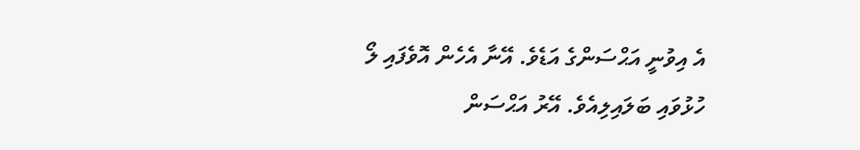އެ އިވުނީ އަޙްސަންގެ އަޑެވެ. އޭނާ އެހެން އޮވެފައި ލޯ ހުޅުވައި ބަލައިލިއެވެ. އޭރު އަޙްސަން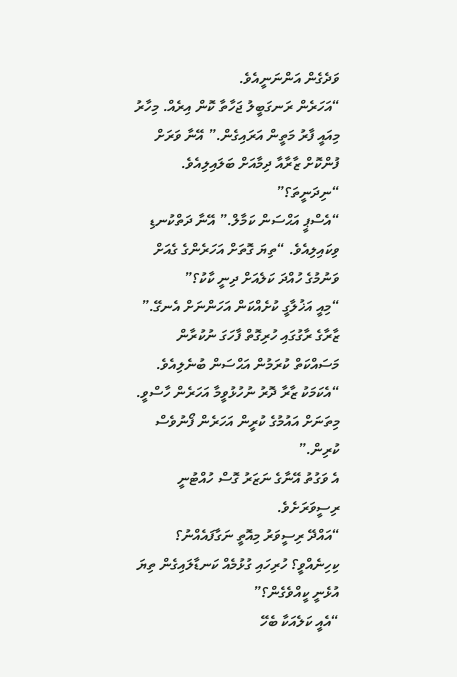ވަދެގެން އަންނަނީއެވެ.
“އަހަރެން ރަނގަބީލު ޖަހާތާ ކޮން އިރެއް. މިހާރު މިއައީ ފާރު މަތީން އަރައިގެން.” އޭނާ ވަރަށް ފުންކޮށް ޒާރާއާ ދިމާއަށް ބަލައިލިއެވެ. “ނިދަނީތަ؟”
“އެސްޕީ އަޙްސަން ކަމާލް.” އޭނާ ދަތްކުނޑި ވިކައިލިއެވެ. “ތިޔަ ގޮތަށް އަހަރެންގެ ގެއަށް ވަނުމުގެ ހުއްދަ ކަލެއަށް ދިނީ ކާކު؟”
“މިއީ އަޚުލާގީ ކުށެއްކަން އަހަންނަށް އެނގޭ.” ޒާރާގެ ރާގުގައި ހުރިގޮތް ފާހަގަ ނުކުރާން މަސައްކަތް ކުރަމުން އަޙްސަން ބުނެލިއެވެ.
“އެކަމަކު ޒާރާ ދޮރު ނުހުޅުވީމާ އަހަރެން ހާސްވީ. މިތަނަށް އައުމުގެ ކުރީން އަހަރެން ފޯނުވެސް ކުރިން.”
އެ ވަގުތު އޭނާގެ ނަޒަރު ގޮސް ހުއްޓުނީ ރިސީވަރަށެވެ.
“އައްދޭ ރިސީވަރު މިއޮތީ ނަގާފައެއްނު؟ ކިހިނެއްވީ؟ ހުރިހައި ގުޅުމެއް ކަނޑާލައިގެން ތިޔަ އުޅެނީ ކީއްވެގެން؟”
“އެއީ ކަލެއަކާ ބެހޭ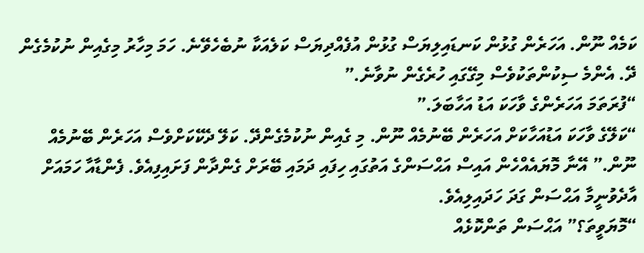ކަމެއް ނޫން. އަހަރެން ގުޅުން ކަނޑައިލިޔަސް ގުޅުން އުފެއްދިޔަސް ކަލެއަކާ ނުބެހެވޭނެ. ހަމަ މިހާރު މިގެއިން ނުކުމެގެން ދޭ. އެންމެ ސިކުންތަކުވެސް މިގޭގައި ހުރެގެން ނުވާނެ.”
“ފުރަތަމަ އަހަރެންގެ ވާހަކަ އަޑު އަހާބަލަ.”
“ކަލޭގެ ވާހަކަ އަޑުއަހާކަށް އަހަރެން ބޭނުމެއް ނޫން. މި ގެއިން ނުކުމެގެންދޭ. ކަލޭ ދެކޭކަށްވެސް އަހަރެން ބޭނުމެއް ނޫން.” އޭނާ މޮޔައެއްހެން އައިސް އަޙްސަންގެ އަތުގައި ހިފައި ދަމައި ބޭރަށް ގެންދާން ފަށައިފިއެވެ. ފެންޑާއާ ހަމައަށް އާދެވުނީމާ އަޙްސަން ގަދަ ހަދައިލިއެވެ.
“މޮޔަވީތަ؟” އަޙްސަން ތަންކޮޅެއް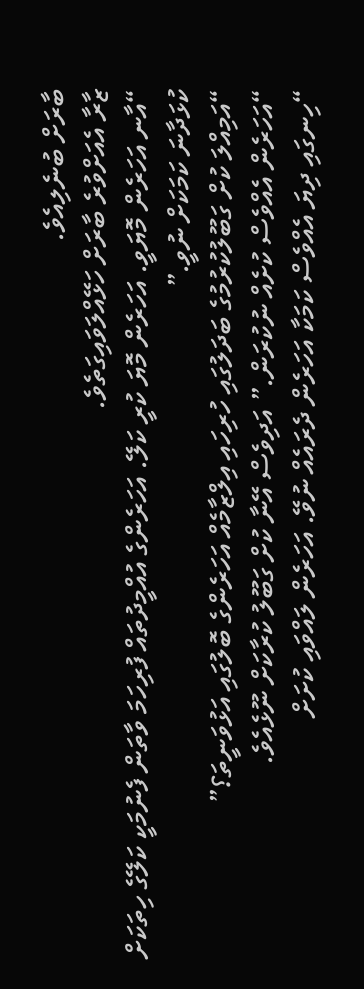ބާރަށް ބުނެލިއެވެ.
ޒާރާ އެއަށްވުރެ ބާރަށް ހަޅޭއްލަވައިގަތެވެ.
“އާނ އަހަރެން މޮޔަވީ. އަހަރެން މޮޔަ ކުރީ ކަލޭ. އަހަރެންގެ އުއްމީދުތައް ފުރިހަމަ ވާތަން ފެނުމަކީ ކަލޭގެ ހިތަކަށް ކުޅަދާނަ ކަމަކަށް ނުވީ.”
“އަމިއްލަ ކުށް ގަބޫލުކުރުމުގެ ބަދަލުގައި ހުރިހައި އިލްޒާމެއް އަހަރެންގެ ބޮލުގައި އަޅުވަނީތަ؟”
“އަހަރެން އެއްވެސް ކުށެއް ނުކުރަން.” އަދިވެސް އޭނާ ކުށް ގަބޫލު ކުރާކަށް ނޫޅެއެވެ.
“ހިނގައި ދިޔަ އެއްވެސް ކަމަކާ އަހަރެން ދެރައެއް ނުވޭ. އަހަރެން ލައްވައި ކުށަށް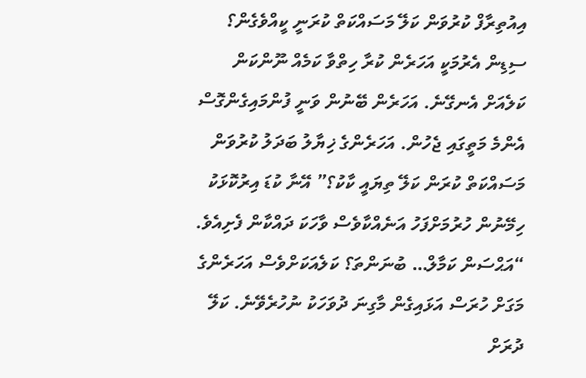އިއުތިރާފް ކުރުވަން ކަލޭ މަސައްކަތް ކުރަނީ ކީއްވެގެން؟ ސިޑިން އެރުމަކީ އަހަރެން ކުރާ ހިތްވާ ކަމެއް ނޫންކަން ކަލެއަށް އެނގޭނެ. އަހަރެން ބޭނުން ވަނީ ފުންމައިގެންގޮސް އެންމެ މަތީގައި ޖެހުން. އަހަރެންގެ ޚިޔާލު ބަދަލު ކުރުވަން މަސައްކަތް ކުރަން ކަލޭ ތިޔައީ ކާކު؟” އޭނާ ކުޑަ އިރުކޮޅަކު ހިމޭނުން ހުރުމަށްފަހު އަނެއްކާވެސް ވާހަކަ ދައްކާން ފެށިއެވެ. “އަޙްސަން ކަމާލް… ބުނަންތަ؟ ކަލެއަކަށްވެސް އަހަރެންގެ މަގަށް ހުރަސް އަޅައިގެން މާގިނަ ދުވަހަކު ނުހުރެވޭނެ. ކަލޭ ދުރަށް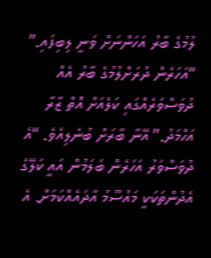ލުމުގެ ބާރު އަހަންނަށް ވަނީ ލިބިފައި.”
“އަހަރެން ދުރަށްލުމުގެ ބާރު އެއް ދުވަސްވަރެއްގައި ކަލެއަށް އޮތް ޒާރާ އަހްމަދު.” އޭނާ ބާރަށް ބުނެލިއެވެ. “އެ ދުވަސްވަރު އަހަރެން ބަލަމުން އައީ ކަލޭގެ އެދުންތަކަކީ މައުސޫމު އާދައެއްކަމަށް. އެ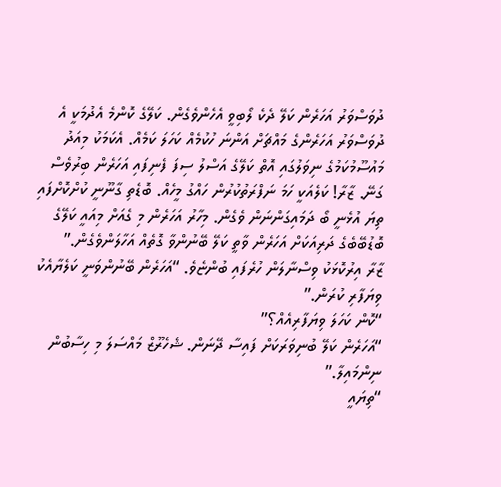ދުވަސްވަރު އަހަރެން ކަލޭ ދެކެ ލޯބިވީ އެހެންވެގެން. ކަލޭގެ ކޮންމެ އެދުމަކީ އެ ދުވަސްވަރު އަހަރެންގެ މައްޗަށް އަންނަ ހުކުމެއް ކަހަލަ ކަމެއް. އެކަމަކު މިއަދު މައުސޫމުކަމުގެ ނިވަލުގައި އޮތް ކަލޭގެ އަސްލު ސިފަ ފެނިފައި އަހަރެން ބިރުވެސް ގަނޭ. ޒާރާ! ކަލެއަކީ ހަމަ ނަފްރަތުކުރުން ހައްގު މީހެއް. ބޮޑެތި ގާނޫނީ ކުށްކޮށްފައި ތިޔަ އުޅެނީ ބޯ ދަމައިގަންނަން ވެގެން. މިހާރު އަހަރެން މި ގެއަށް މިއައީ ކަލޭގެ ބޮޑުބޭބެގެ ދަރިއަކަށް އަހަރެން ވާތީ ކަލޭ ބޭނުންވާ ގޮތެއް އަހާލަންވެގެން.”
ޒާރާ އިރުކޮޅަކު ވިސްނާލަން ހުރެފައި ބުންޏެވެ. “އަހަރެން ބޭނުންވަނީ ކަލެޔާއެކު ވިޔަފާރި ކުރަން.”
“ކޮން ކަހަލަ ވިޔަފާރިއެއް؟”
“އަހަރެން ކަލޭ ބުނިވަރަކަށް ފައިސާ ދޭނަން. ޝެހެރޫޒް މައްސަލަ މި ހިސާބުން ނިންމައިލާ.”
“ތިޔައީ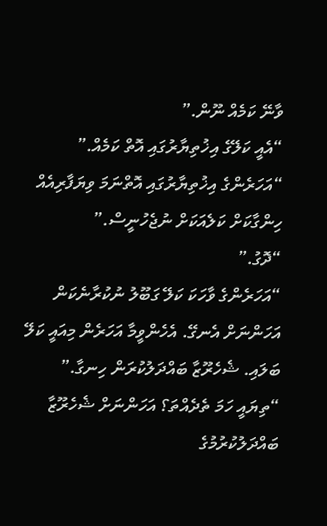ވާނޭ ކަމެއް ނޫން.”
“އެއީ ކަލޭގެ އިޚުތިޔާރުގައި އޮތް ކަމެއް.”
“އަހަރެންގެ އިޚުތިޔާރުގައި އޮތްނަމަ ވިޔަފާރިއެއް ހިންގާކަށް ކަލެއަކަށް ނުޖެހުނީސް.”
“ދޮގު.”
“އަހަރެންގެ ވާހަކަ ކަލޭ ގަބޫލު ނުކުރާނެކަން އަހަންނަށް އެނގޭ. އެހެންވީމާ އަހަރެން މިއައީ ކަލޭ ބަލައި. ޝެހެރޫޒާ ބައްދަލުކުރަން ހިނގާ.”
“ތިޔައީ ހަމަ ތެދެއްތަ؟ އަހަންނަށް ޝެހެރޫޒާ ބައްދަލުކުރުމުގެ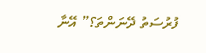ފުރުސަތު ދޭނަންތަ؟” އޭނާ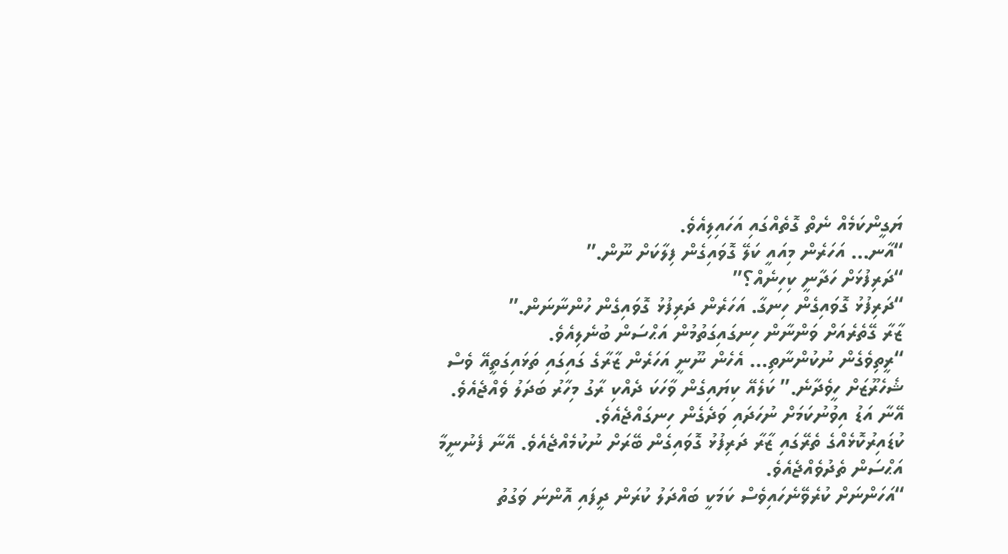ޔަގީންކަމެއް ނެތް ގޮތެއްގައި އަހައިލިއެވެ.
“އާނ… އަހަރެން މިއައީ ކަލޭ ގޮވައިގެން ފިލާކަށް ނޫން.”
“ދަރިފުޅަށް ހަދާނީ ކިހިނެއް؟”
“ދަރިފުޅު ގޮވައިގެން ހިނގާ. އަހަރެން ދަރިފުޅު ގޮވައިގެން ހުންނާނަން.”
ޒާރާ ގޭތެރެއަށް ވަންނާން ހިނގައިގަތުމުން އަޙްސަން ބުނެލިއެވެ.
“ރީތިވެގެން ނުކުންނާތި… އެހެން ނޫނީ އަހަރެން ޒާރާގެ ގައިގައި ތަޅައިގަތީއޭ ވެސް ޝެހެރޫޒަށް ހީވެދާނެ.” ކަލެއޭ ކިޔައިގެން ވާހަކަ ދެއްކި ރާގު މިހާރު ބަދަލު ވެއްޖެއެވެ.
އޭނާ އަޑު އިވުނުކަމަށް ނުހަދައި ވަދެގެން ހިނގައްޖެއެވެ.
ކުޑައިރުކޮޅެއްގެ ތެރޭގައި ޒާރާ ދަރިފުޅު ގޮވައިގެން ބޭރަށް ނުކުމެއްޖެއެވެ. އޭނާ ފެނުނީމާ އަޙްސަން ތެދުވެއްޖެއެވެ.
“އަހަންނަށް ކުރެވޭނެހައިވެސް ކަމަކީ ބައްދަލު ކުރަން ދީފައި އޮންނަ ވަގުތު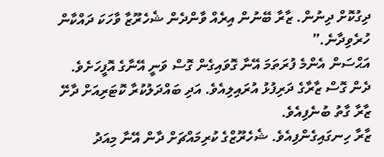ދިގުކޮށް ދިނުން. ޒާރާ ބޭނުން އިރެއް ވާންދެން ޝެހެރޫޒާ ވާހަކަ ދައްކާން ހުރެވިދާނެ.”
އަޙްސަން އެންމެ ފުރަތަމަ އޭނާ ގޮވައިގެން ގޮސް ވަނީ އޭނާގެ އޮފީހަށެވެ. ދެން ގޮސް ޒާރާގެ ދަރިފުޅު އުރައިލިއެވެ. އަދި ބައްދަލުކުރާ ކޮޓަރިއަށް ދާށޭ ޒާރާ ގާތު ބުނެފިއެވެ.
ޒާރާ ހިނގައިގެންފިއެވެ. ޝެހެރޫޒްގެ ކުރިމައްޗަށް ދާން އޭނާ މިއަދު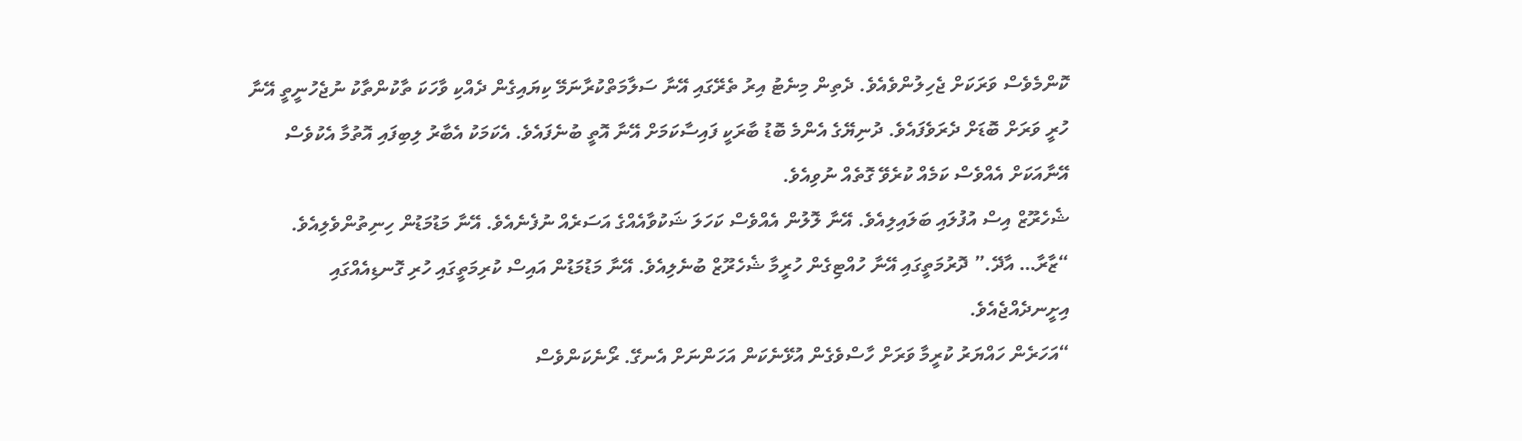ކޮންމެވެސް ވަރަކަށް ޖެހިލުންވެއެވެ. ދެތިން މިނެޓު އިރު ތެރޭގައި އޭނާ ސަލާމަތްކުރާނަމޭ ކިޔައިގެން ދެއްކި ވާހަކަ ތާކުންތާކު ނުޖެހުނީތީ އޭނާ ހުރީ ވަރަށް ބޮޑަށް ދެރަވެފައެވެ. ދުނިޔޭގެ އެންމެ ބޮޑު ބާރަކީ ފައިސާކަމަށް އޭނާ އޮތީ ބުނެފައެވެ. އެކަމަކު އެބާރު ލިބިފައި އޮތުމާ އެކުވެސް އޭނާއަކަށް އެއްވެސް ކަމެއް ކުރެވޭ ގޮތެއް ނުވިއެވެ.
ޝެހެރޫޒް އިސް އުފުލައި ބަލައިލިއެވެ. އޭނާ ލޮލުން އެއްވެސް ކަހަލަ ޝަކުވާއެއްގެ އަސަރެއް ނުފެނެއެވެ. އޭނާ މަޑުމަޑުން ހިނިތުންވެލިއެވެ.
“ޒާރާ… އާދޭ.” ދޮރުމަތީގައި އޭނާ ހުއްޓިގެން ހުރީމާ ޝެހެރޫޒް ބުނެލިއެވެ. އޭނާ މަޑުމަޑުން އައިސް ކުރިމަތީގައި ހުރި ގޮނޑިއެއްގައި އިށީނދެއްޖެއެވެ.
“އަހަރެން ހައްޔަރު ކުރީމާ ވަރަށް ހާސްވެގެން އުޅޭނެކަން އަހަންނަށް އެނގޭ. ރޯނެކަންވެސް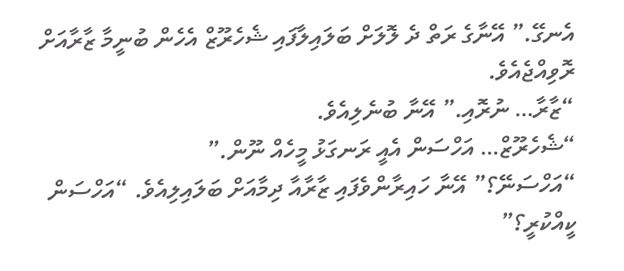އެނގޭ.” އޭނާގެ ރަތް ދެ ލޮލަށް ބަލައިލާފައި ޝެހެރޫޒް އެހެން ބުނީމާ ޒާރާއަށް ރޮވިއްޖެއެވެ.
“ޒާރާ… ނުރޮއި.” އޭނާ ބުނެލިއެވެ.
“ޝެހެރޫޒް… އަހްސަން އެއީ ރަނގަޅު މީހެއް ނޫން.”
“އަހްސަނޭ؟” އޭނާ ހައިރާންވެފައި ޒާރާއާ ދިމާއަށް ބަލައިލިއެވެ. “އަހްސަން ކީއްކުރީ؟”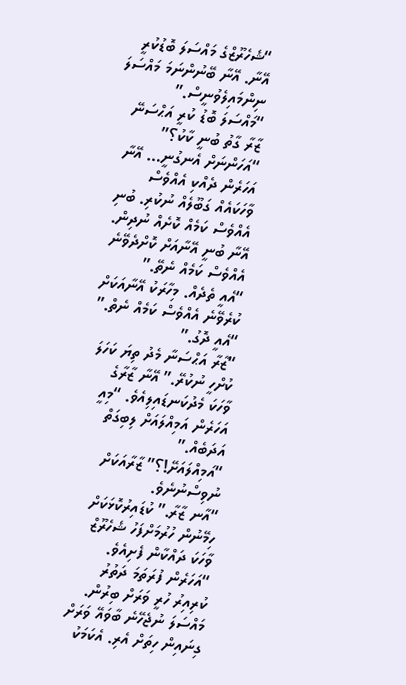“ޝެހެރޫޒްގެ މައްސަލަ ބޮޑުކުރީ އޭނާ. އޭނާ ބޭނުންނަމަ މައްސަލަ ނިންމައިލެވުނީސް.”
“މައްސަލަ ބޮޑު ކުރީ އަޙްސަނޭ ޒާރާ ގާތު ބުނީ ކާކު؟”
“އަހަންނަށް އެނގުނީ… އޭނާ އަހަރެން ދެއްކި އެއްވެސް ވާހަކައެއް ގަބޫލެއް ނުކުރި. ބުނި އެއްވެސް ކަމެއް ކޮށެއް ނުދިން. އޭނާ ބުނީ އޭނާއަށް ކޮށްދެވޭނެ އެއްވެސް ކަމެއް ނެތޭ.”
“އެއީ ތެދެއް. މިހާރަކު އޭނާއަކަށް ކުރެވޭނެ އެއްވެސް ކަމެއް ނެތް.”
“އެއީ ދޮގު.”
“ޒާރާ އަޙްސަނާ މެދު ތިޔަ ކަހަލަ ކުށްހީ ނުކުރޭ.” އޭނާ ޒާރާގެ ވާހަކަ މެދުކަނޑައިލިއެވެ. “މިއީ އަހަރެން އަމިއްލައަށް ލިބިގަތް އަދަބެއް.”
“އަމިއްލައަށޭ!؟” ޒާރާއަކަށް ނުވިސްނުނެވެ.
“އާނ ޒާރާ.” ކުޑައިރުކޮޅަކަށް ހިމޭނުން ހުރުމަށްފަހު ޝެހެރޫޒް ވާހަކަ ދައްކާން ފެށިއެވެ. “އަހަރެން ފުރަތަމަ ދަތުރު ކުރިއިރު ހުރީ ވަރަށް ބިރުން. މައްސަލަ ނުޖެހޭނެ ބާވައޭ ވަރަށް ގިނައިން ހިތަށް އެރި. އެކަމަކު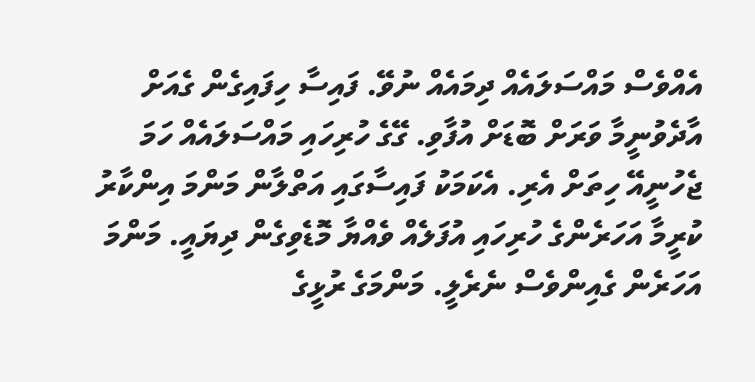އެއްވެސް މައްސަލައެއް ދިމައެއް ނުވޭ. ފައިސާ ހިފައިގެން ގެއަށް އާދެވުނީމާ ވަރަށް ބޮޑަށް އުފާވި. ގޭގެ ހުރިހައި މައްސަލައެއް ހަމަ ޖެހުނީއޭ ހިތަށް އެރި. އެކަމަކު ފައިސާގައި އަތްލާން މަންމަ އިންކާރު ކުރީމާ އަހަރެންގެ ހުރިހައި އުފަލެއް ވެއްޔާ މޮޑެވިގެން ދިޔައީ. މަންމަ އަހަރެން ގެއިންވެސް ނެރެލީ. މަންމަގެ ރުޅީގެ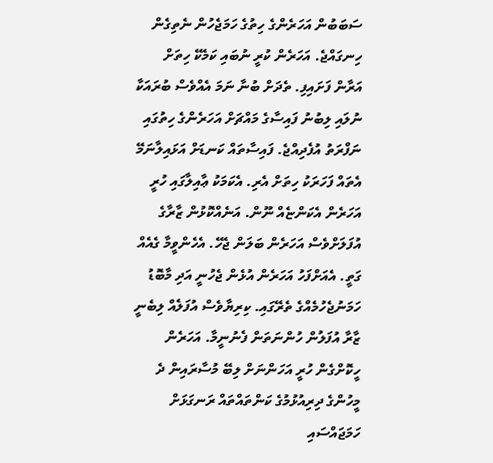ސަބަބުން އަހަރެންގެ ހިތުގެ ހަމަޖެހުން ނެތިގެން ހިނގައްޖެ. އަހަރެން ކުރީ ނުބައި ކަމެކޭ ހިތަށް އަރާން ފަށައިފި. ތެދަށް ބުނާ ނަމަ އެއްވެސް ބުރައަކާ ނުލައި ލިބުނު ފައިސާގެ މައްޗަށް އަހަރެންގެ ހިތުގައި ނަފްރަތު އުފެދިއްޖެ. ފައިސާތައް ކަނޑަށް އަޅައިލާނަމޭ އެތައް ފަހަރަކު ހިތަށް އެރި. އެކަމަކު ޢާއިލާގައި ހުރީ އަހަރެން އެކަންޏެއް ނޫން. އަނެއްކޮޅުން ޒާރާގެ އުފަލަށްވެސް އަހަރެން ބަލަން ޖެހޭ. އެހެންވީމާ ގެއެއް ގަތީ. އެއަށްފަހު އަހަރެން އުޅެން ޖެހުނީ އަދި މާބޮޑު ހަމަނުޖެހުމެއްގެ ތެރޭގައި. ކިރިޔާވެސް އުފަލެއް ލިބެނީ ޒާރާ އުފަލުން ހުންނަތަން ފެނުނީމާ. އަހަރެން ހީކޮށްގެން ހުރީ އަހަންނަށް ލިބޭ މުސާރައިން ދެ މީހުންގެ ދިރިއުޅުމުގެ ކަންތައްތައް ރަނގަޅަށް ހަމަޖައްސައި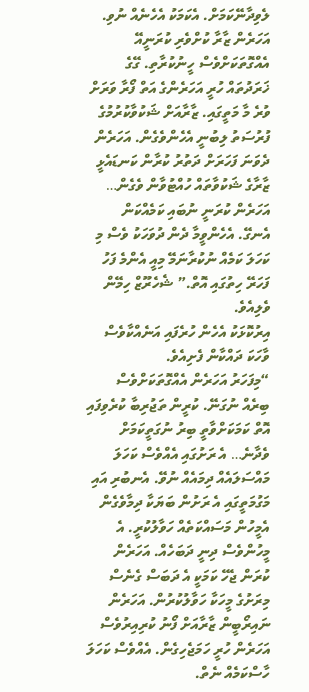ލެވިދާނޭކަމަށް. އެކަމަކު އެހެނެއް ނުވި. އަހަރެން ޒާރާ ކުށްވެރި ކުރަނީއޭ އެއްގޮތަކަށްވެސް ހީނުކުރާތި. ގޭގެ ޚަރަދުތައް ހުރީ އަހަރެންގެ އަތް ފޯރާ ވަރަށް ވުރެ މާ މަތީގައި. ޒާރާއަށް ޝަކުވާކުރުމުގެ ފުރުސަތު ލިބުނީ އެހެންވެގެން. އަހަރެން ދެވަނަ ފަހަރަށް ދަތުރު ކުރާން ކަނޑައެޅީ ޒާރާގެ ޝަކުވާތައް ހުއްޓުވާން ވެގެން… އަހަރެން ކުރަނީ ނުބައި ކަމެއްކަން އެނގޭ. އެހެންވީމާ ދެން ދުވަހަކު ވެސް މި ކަހަލަ ކަމެއް ނުކުރާނަމޭ މިއީ އެންމެ ފަހު ފަހަރޭ ހިތުގައި އޮތް.” ޝެހެރޫޒް ހިމޭން ވެލިއެވެ.
އިރުކޮޅަކު އެހެން ހުރެފައި އަނެއްކާވެސް ވާހަކަ ދައްކާން ފެށިއެވެ.
“މިފަހަރު އަހަރެން އެއްގޮތަކަށްވެސް ބިރެއް ނުގަނޭ. ކުރީން ތަޖުރިބާ ކުރެވިފައި އޮތް ކަމަކަށްވާތީ ބިރު ނުގަތީކަމަށް ވެދާނެ… އެ ރަށުގައި އެއްވެސް ކަހަލަ މައްސަލައެއް ދިމައެއް ނުވޭ. އެނބުރި އައި މަގުމަތީގައި އެ ރަށުން ބަޔަކާ ދިމާވެގެން އެމީހުން މަސައްކަތެއް ހަވާލުކުރީ. އެ މީހުންވެސް ދިނީ ދަބަހެއް. އަހަރެން ކުރަން ޖެހޭ ކަމަކީ އެ ދަބަސް ގެނެސް މިރަށުގެ މީހަކާ ހަވާލުކުރުން. އަހަރެން ނައިރޯބީން ޒާރާއަށް ފޯނު ކުރިއިރުވެސް އަހަރެން ހުރީ ހަމަޖެހިގެން. އެއްވެސް ކަހަލަ ހާސްކަމެއް ނެތް.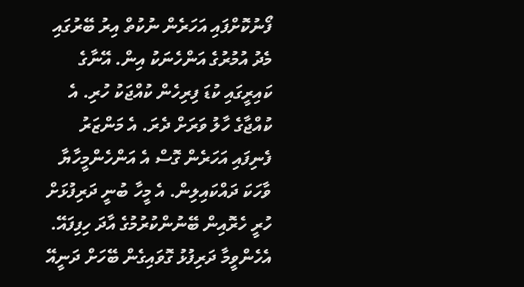ފޯނުކޮށްފައި އަހަރެން ނުކުތް އިރު ބޭރުގައި މެދު އުމުރުގެ އަންހެނަކު އިން. އޭނާގެ ކައިރީގައި ކުޑަ ފިރިހެން ކުއްޖަކު ހުރި. އެ ކުއްޖާގެ ހާލު ވަރަށް ދެރަ. އެ މަންޒަރު ފެނިފައި އަހަރެން ގޮސް އެ އަންހެންމީހާޔާ ވާހަކަ ދައްކައިލިން. އެ މީހާ ބުނީ ދަރިފުޅަށް ހުރީ ހެރޮއިން ބޭނުންކުރުމުގެ އާދަ ހިފިފައޭ. އެހެންވީމާ ދަރިފުޅު ގޮވައިގެން ބޭހަށް ދަނީއޭ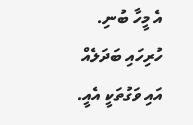އެ މީހާ ބުނި.
ހުރިހައި ބަދަލެއް އައި ވަގުތަކީ އެއީ.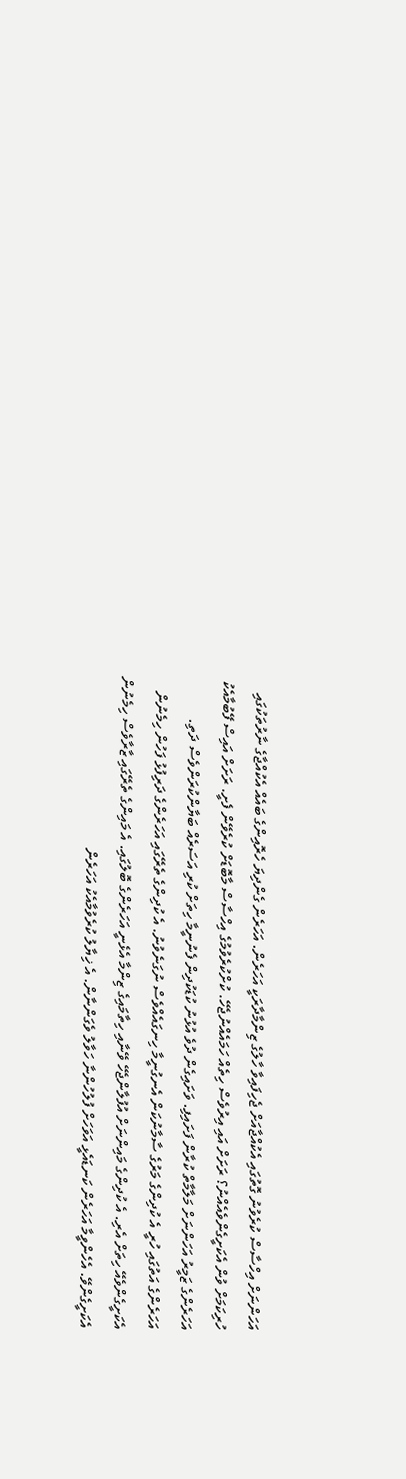އަހަންނަށް އިހްސާސް ކުރެވުނު ގޮތުގައި އެކުއްޖާއަށް ޖެހިފައިވާ ހާލުގެ ޒިންމާދާރަކީ އަހަރެން. އަހަރެން ގެންދިޔަ ހެރޮއިންގެ ބައެއް އެކުއްޖާގެ ނާރުތަކުގައި ހުރިކަމަށް ވުން އެކަށީގެންވެއެއްނު؟ ރަށަށް އައި އިރުވެސް ހިތެއް ހަމައެއްނުޖެހޭ. ކުށްކުރެވުމުގެ އިހްސާސް މާބޮޑަށް ކުރެވޭން ފެށީ. ރަށަށް އައިސް ފޭބުމާއެކު އަހަރެންގެ ޒަމީރު އަހަންނަށް މަލާމާތް ކުރާން ފަށައިފި. ވަށައިގެން ދުވެ އުޅުނު ކުޑަކުދިން ފެނުނީމާ ހިތަށް ކުރި އަސަރެއް ބަޔާންކުރަންވެސް ދަތި. އަހަރެންގެ އަތުގައި ހުރީ އެ ކުދިންގެ މަރުގެ ސާމާނުކަން އެނގުނީމާ ހިނގައެއްވެސް ނުގަނެވުނު. އެ ކުދިންގެ ތެރޭގައި އަހަރެންގެ ދަރިފުޅު ފަހުން ހިމެނުން އެކަށީގެންވެއޭ ހިތަށް އެރި. އެ ކުދިންގެ މައިންނަށް އުފުލާންޖެހޭ ވޭނާއި ހިތާމައިގެ ޒިންމާ އެޅެނީ އަހަރެންގެ ބޮލުގައި. އެ މައިންގެ ތެރޭގައި ޒާރާވެސް ހިމެނުން އެކަށީގެންވޭ. އެހެންވީމާ އަހަރެން ކަނޑައެޅީ އަވަހަށް ފުލުހުންނާ ހަވާލު ވެގަންނާން. އެ ޚިޔާލު ކުރެވުމާއެކު އަހަރެން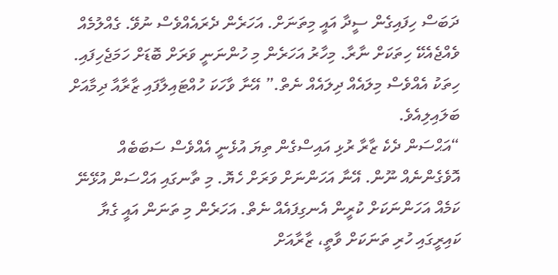ދަބަސް ހިފައިގެން ސީދާ އައީ މިތަނަށް. އަހަރެން ދެރައެއްވެސް ނުވޭ. ގެއްލުމެއް ވެއްޖެއެކޭ ހިތަކަށް ނާރާ. މިހާރު އަހަރެން މި ހުންނަނީ ވަރަށް ބޮޑަށް ހަމަޖެހިފައި. ހިތަކު އެއްވެސް މިލައެއް ދިލައެއް ނެތް.” އޭނާ ވާހަކަ ހުއްޓައިލާފައި ޒާރާއާ ދިމާއަށް ބަލައިލިއެވެ.
“އަޙްސަން ދެކެ ޒާރާ ރުޅި އައިސްގެން ތިޔަ އުޅެނީ އެއްވެސް ސަބަބެއް އޮވެގެންނެއް ނޫން. އޭނާ އަހަންނަށް ވަރަށް ހެޔޮ. މި ތާނގައި އަޙްސަން އުޅޭނޭ ކަމެއް އަހަންނަކަށް ކުރީން އެނގިފައެއް ނެތް. އަހަރެން މި ތަނަން އައީ ގެޔާ ކައިރީގައި ހުރި ތަނަކަށް ވާތީ، ޒާރާއަށް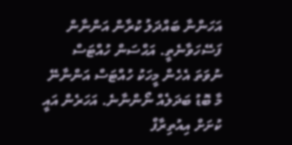އަހަންނާ ބައްދަލު ކުރާން އަންނާން ފަސޭހަވާނެތީ. އަޙްސަން ހުއްޓަސް ނުވަތަ އެހެން މީހަކު ހުއްޓަސް އަންނާނޭ މާ ބޮޑު ބަދަލެއް ނޯންނާނެ. އަހަރެން އައީ ކުށަށް އިއުތިރާފް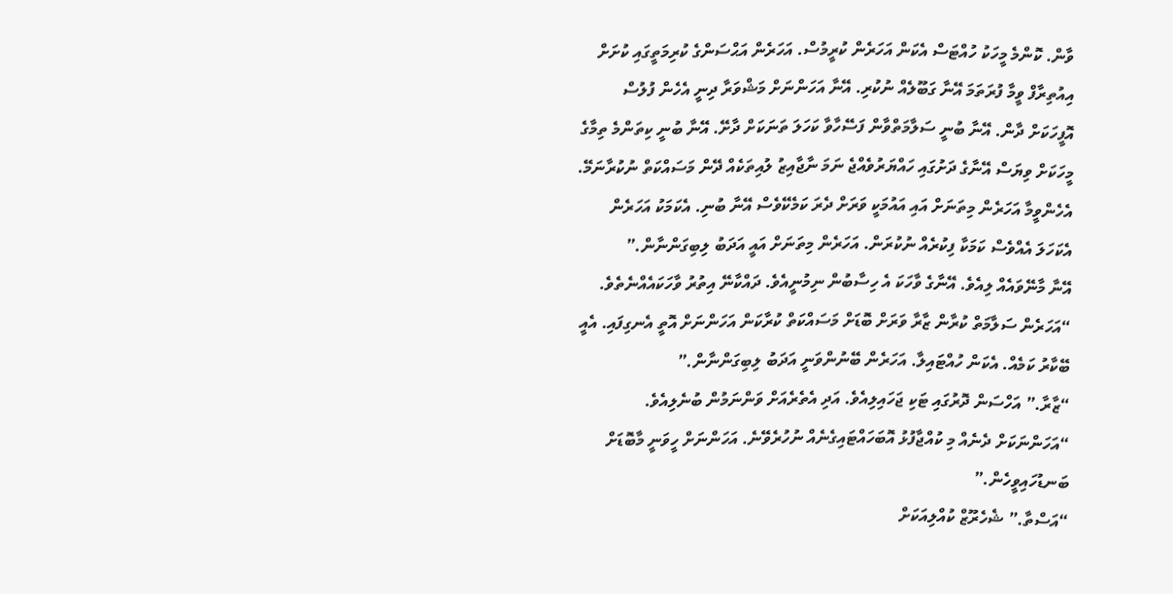ވާން. ކޮންމެ މީހަކު ހުއްޓަސް އެކަން އަހަރެން ކުރީމުސް. އަހަރެން އަޙްސަންގެ ކުރިމަތީގައި ކުށަށް އިއުތިރާފް ވީމާ ފުރަތަމަ އޭނާ ގަބޫލެއް ނުކުރި. އޭނާ އަހަންނަށް މަޝްވަރާ ދިނީ އެހެން ފުލުސް އޮފީހަކަށް ދާން. އޭނާ ބުނީ ސަލާމަތްވާން ފަސޭހާވާ ކަހަލަ ތަނަކަށް ދާށޭ. އޭނާ ބުނީ ކިތަންމެ ތިމާގެ މީހަކަށް ވިޔަސް އޭނާގެ ދަށުގައި ހައްޔަރުވެއްޖެ ނަމަ ނާޖާއިޒު ލުއިތަކެއް ދޭން މަސައްކަތް ނުކުރާނަމޭ. އެހެންވީމާ އަހަރެން މިތަނަށް އައި އައުމަކީ ވަރަށް ދެރަ ކަމެކޭވެސް އޭނާ ބުނި. އެކަމަކު އަހަރެން އެކަހަލަ އެއްވެސް ކަމަކާ ފިކުރެއް ނުކުރަން. އަހަރެން މިތަނަށް އައީ އަދަބު ލިބިގަންނާން.”
އޭނާ މާނޭވައެއް ލިއެވެ. އޭނާގެ ވާހަކަ އެ ހިސާބުން ނިމުނީއެވެ. ދައްކާނޭ އިތުރު ވާހަކައެއްނެތެވެ.
“އަހަރެން ސަލާމަތް ކުރާން ޒާރާ ވަރަށް ބޮޑަށް މަސައްކަތް ކުރާކަން އަހަންނަށް އޮތީ އެނގިފައި. އެއީ ބޭކާރު ކަމެއް. އެކަން ހުއްޓައިލާ. އަހަރެން ބޭނުންވަނީ އަދަބު ލިބިގަންނާން.”
“ޒާރާ.” އަހްސަން ދޮރުގައި ޓަކި ޖަހައިލިއެވެ. އަދި އެތެރެއަށް ވަންނަމުން ބުނެލިއެވެ. “އަހަންނަކަށް ދެނެއް މި ކުއްޖާފުޅު އޮބަހައްޓައިގެނެއް ނުހުރެވޭނެ. އަހަންނަށް ހީވަނީ މާބޮޑަށް ބަނޑުހައިވީހެން.”
“އަސްތާ.” ޝެހެރޫޒް ކުއްލިއަކަށް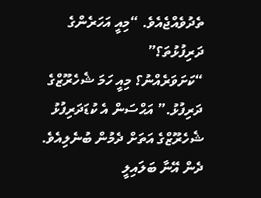ތެދުވެއްޖެއެވެ. “މިއީ އަހަރެންގެ ދަރިފުޅުތަ؟”
“ކަށަވަރެއްނު؟ މިއީ ހަމަ ޝެހެރޫޒްގެ ދަރިފުޅު.” އަޙްސަން އެ ކުޑަދަރިފުޅު ޝެހެރޫޒްގެ އަތަށް ދެމުން ބުނެލިއެވެ. ދެން އޭނާ ބަލައިލީ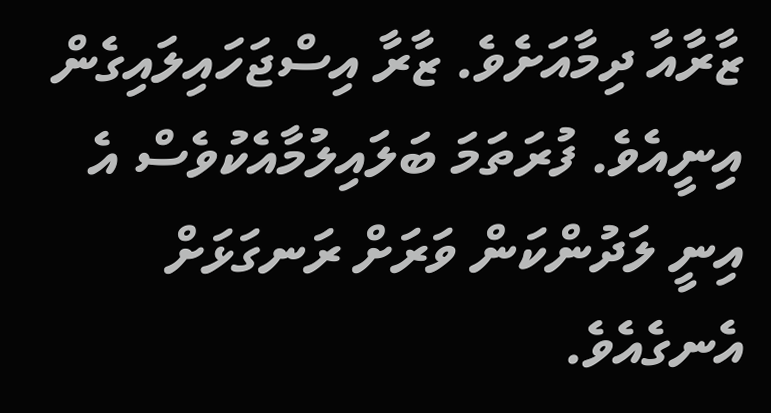ޒާރާއާ ދިމާއަށެވެ. ޒާރާ އިސްޖަހައިލައިގެން އިނީއެވެ. ފުރަތަމަ ބަލައިލުމާއެކުވެސް އެ އިނީ ލަދުންކަން ވަރަށް ރަނގަޅަށް އެނގެއެވެ.